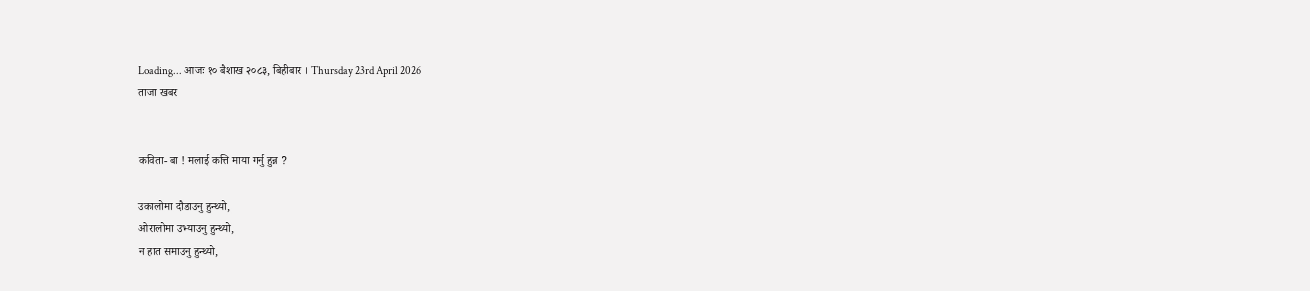Loading... आजः १० बैशाख २०८३, बिहीबार । Thursday 23rd April 2026
ताजा खबर


कविता- बा ! मलाई कत्ति माया गर्नु हुन्न ?

उकालोमा दौडाउनु हुन्थ्यो,
ओरालोमा उभ्याउनु हुन्थ्यो,
न हात समाउनु हुन्थ्यो,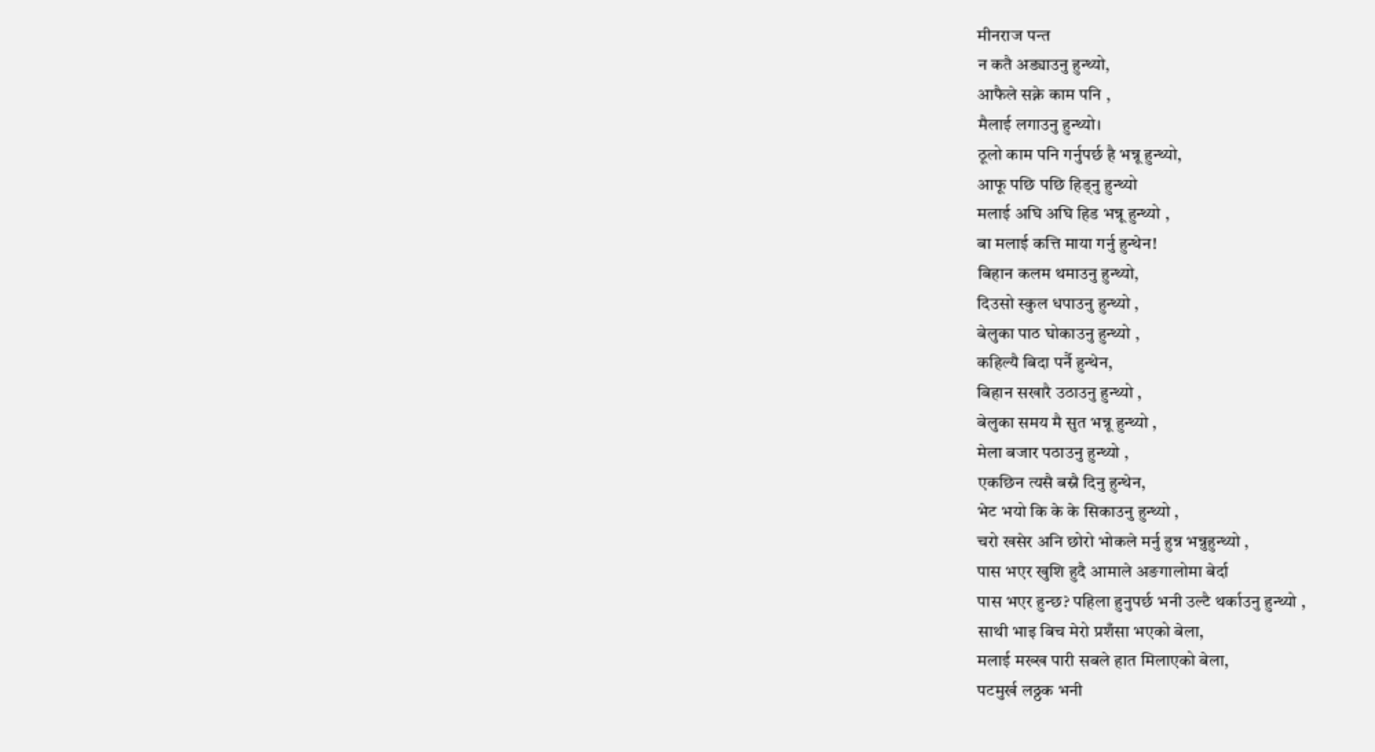मीनराज पन्त
न कतै अड्याउनु हुन्थ्यो,
आफैले सक्ने काम पनि ,
मैलाई लगाउनु हुन्थ्यो।
ठूलो काम पनि गर्नुपर्छ है भन्नू हुन्थ्यो,
आफू पछि पछि हिड्नु हुन्थ्यो
मलाई अघि अघि हिड भन्नू हुन्थ्यो ,
बा मलाई कत्ति माया गर्नु हुन्थेन!
बिहान कलम थमाउनु हुन्थ्यो,
दिउसो स्कुल धपाउनु हुन्थ्यो ,
बेलुका पाठ घोकाउनु हुन्थ्यो ,
कहिल्यै बिदा पर्नै हुन्थेन,
बिहान सखारै उठाउनु हुन्थ्यो ,
बेलुका समय मै सुत भन्नू हुन्थ्यो ,
मेला बजार पठाउनु हुन्थ्यो ,
एकछिन त्यसै बस्नै दिनु हुन्थेन,
भेट भयो कि के के सिकाउनु हुन्थ्यो ,
चरो खसेर अनि छोरो भोकले मर्नु हुन्न भन्नुहुन्थ्यो ,
पास भएर खुशि हुदै आमाले अङगालोमा बेर्दा
पास भएर हुन्छ? पहिला हुनुपर्छ भनी उल्टै थर्काउनु हुन्थ्यो ,
साथी भाइ बिच मेरो प्रशँसा भएको बेला,
मलाई मख्ख पारी सबले हात मिलाएको बेला,
पटमुर्ख लठ्ठक भनी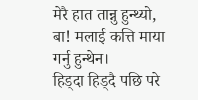मेरै हात तान्नु हुन्थ्यो,
बा! मलाई कत्ति माया गर्नु हुन्थेन।
हिड्दा हिड्दै पछि परे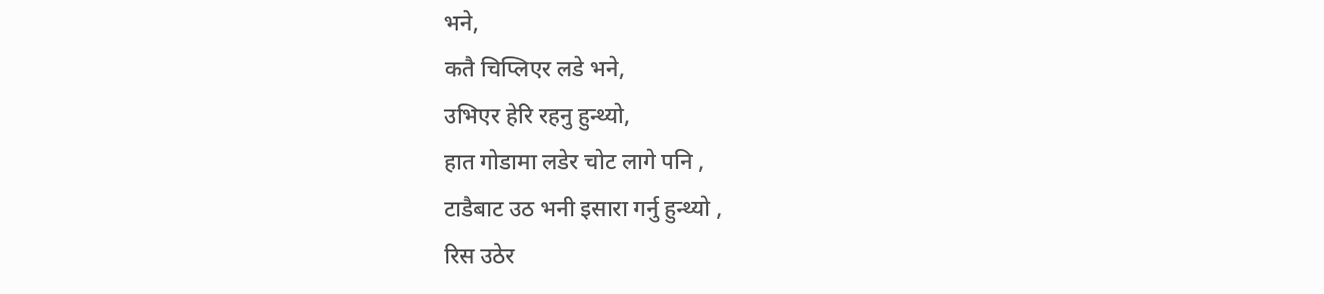भने,
कतै चिप्लिएर लडे भने,
उभिएर हेरि रहनु हुन्थ्यो,
हात गोडामा लडेर चोट लागे पनि ,
टाडैबाट उठ भनी इसारा गर्नु हुन्थ्यो ,
रिस उठेर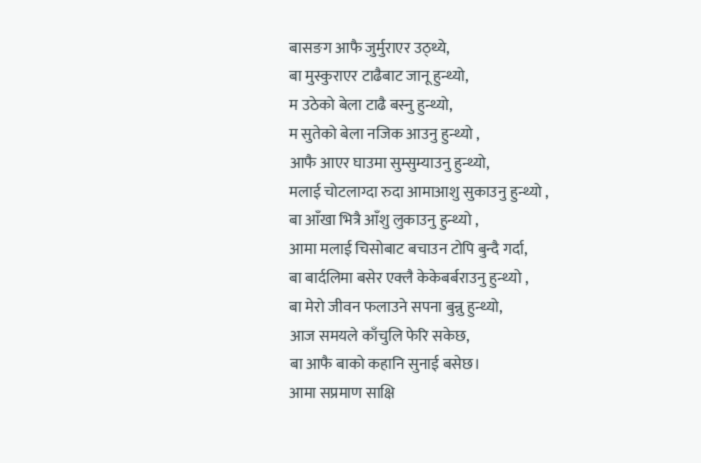बासङग आफै जुर्मुराएर उठ्थ्ये,
बा मुस्कुराएर टाढैबाट जानू हुन्थ्यो,
म उठेको बेला टाढै बस्नु हुन्थ्यो,
म सुतेको बेला नजिक आउनु हुन्थ्यो ,
आफै आएर घाउमा सुम्सुम्याउनु हुन्थ्यो,
मलाई चोटलाग्दा रुदा आमाआशु सुकाउनु हुन्थ्यो ,
बा आँखा भित्रै आँशु लुकाउनु हुन्थ्यो ,
आमा मलाई चिसोबाट बचाउन टोपि बुन्दै गर्दा,
बा बार्दलिमा बसेर एक्लै केकेबर्बराउनु हुन्थ्यो ,
बा मेरो जीवन फलाउने सपना बुन्नु हुन्थ्यो,
आज समयले काँचुलि फेरि सकेछ,
बा आफै बाको कहानि सुनाई बसेछ।
आमा सप्रमाण साक्षि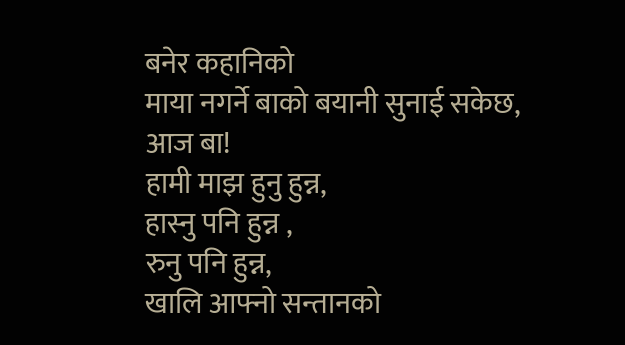बनेर कहानिको
माया नगर्ने बाको बयानी सुनाई सकेछ,
आज बा!
हामी माझ हुनु हुन्न,
हास्नु पनि हुन्न ,
रुनु पनि हुन्न,
खालि आफ्नो सन्तानको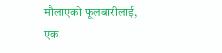मौलाएको फूलबारीलाई,
एक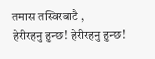तमास तस्विरबाटै ,
हेरीरहनु हुन्छ! हेरीरहनु हुन्छ!